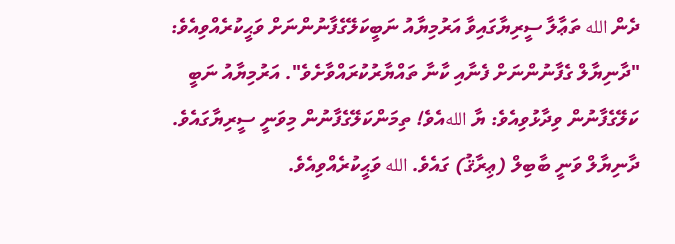ދެން الله ތަޢާލާ ސީރިޔާގައިވާ އަރުމިޔާއު ނަބީކަލޭގެފާނުންނަށް ވަޙީކުރެއްވިއެވެ: "ދާނިޔާލް ގެފާނުންނަށް ފެނާއި ކާނާ ތައްޔާރުކުރައްވާށެވެ". އަރުމިޔާއު ނަބީ ކަލޭގެފާނުން ވިދާޅުވިއެވެ: ޔާ اللهއެވެ! ތިމަންކަލޭގެފާނުން މިވަނީ ސީރިޔާގައެވެ. ދާނިޔާލް ވަނީ ބާބިލް (ޢިރާޤު) ގައެވެ. الله ވަޙީކުރެއްވިއެވެ.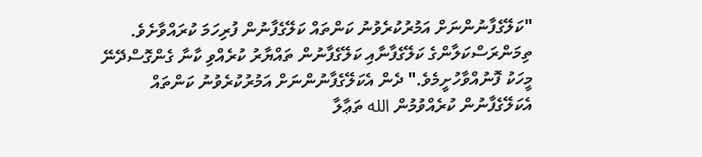"ކަލޭގެފާނުންނަށް އަމުރުކުރެވުނު ކަންތައް ކަލޭގެފާނުން ފުރިހަމަ ކުރައްވާށެވެ. ތިމަންރަސްކަލާންގެ ކަލޭގެފާނާއި ކަލޭގެފާނުން ތައްޔާރު ކުރެއްވި ކާނާ ގެންގޮސްދޭނޭ މީހަކު ފޮނުއްވާހުށީމެވެ." ދެން އެކަލޭގެފާނުންނަށް އަމުރުކުރެވުނު ކަންތައް އެކަލޭގެފާނުން ކުރެއްވުމުން الله ތަޢާލާ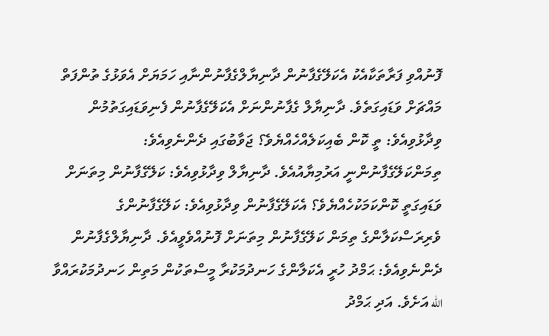ފޮނުއްވި ފަރާތަކާއެކު އެކަލޭގެފާނުން ދާނިޔާލްގެފާނުންނާއި ހަމަޔަށް އެވަޅުގެ ތުންފަތް މައްޗަށް ވަޑައިގަތެވެ. ދާނިޔާލް ގެފާނުންނަށް އެކަލޭގެފާނުން ފެނިވަޑައިގަތުމުން ވިދާޅުވިއެވެ: ތީ ކޮން ބެއިކަލެއްހެއްޔެވެ؟ ޖަވާބުގައި ދެންނެވިއެވެ: ތިމަންކަލޭގެފާނުންނީ އަރުމިޔާއުއެވެ. ދާނިޔާލް ވިދާޅުވިއެވެ: ކަލޭގެފާނުން މިތަނަށް ވަޑައިގަތީ ކޮންކަމަކުހެއްޔެވެ؟ އެކަލޭގެފާނުން ވިދާޅުވިއެވެ: ކަލޭގެފާނުންގެ ވެރިރަސްކަލާންގެ ތިމަން ކަލޭގެފާނުން މިތަނަށް ފޮނުއްވެވީއެވެ. ދާނިޔާލްގެފާނުން ދެންނެވިއެވެ: ޙަމްދު ހުރީ އެކަލާންގެ ހަނދުމަކުރާ މީސްތަކުން މަތިން ހަނދުމަކުރައްވާ الله އަށެވެ. އަދި ޙަމްދު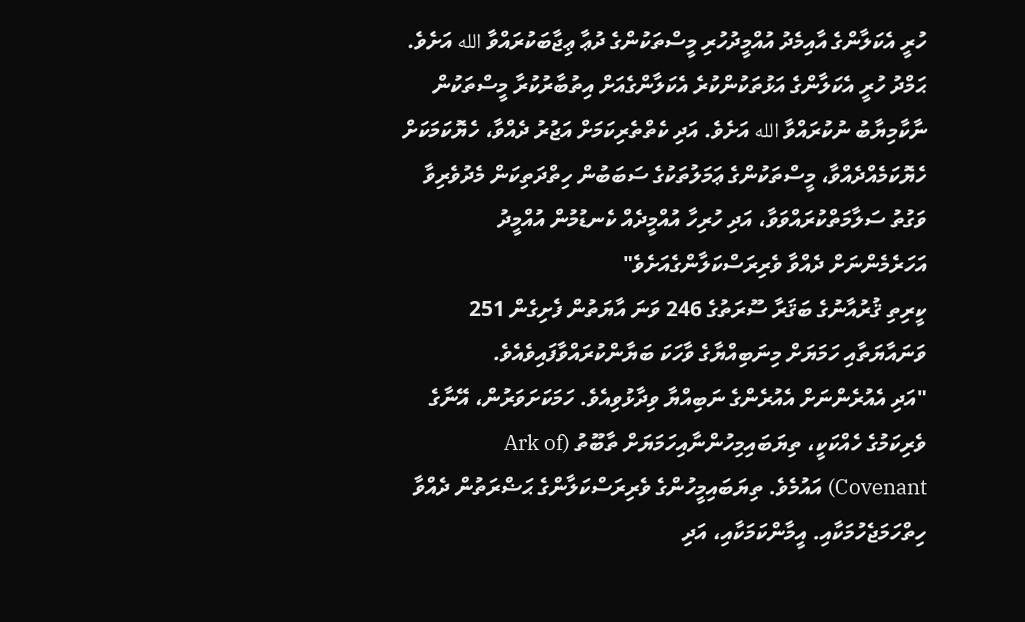ހުރީ އެކަލާންގެ އާއިމެދު އުއްމީދުހުރި މީސްތަކުންގެ ދުޢާ ޢިޖާބަކުރައްވާ الله އަށެވެ. ޙަމްދު ހުރީ އެކަލާންގެ އަޅުތަކުންކުރެ އެކަލާންގެއަށް އިތުބާރުކުރާ މީސްތަކުން ނާކާމިޔާބު ނުކުރައްވާ الله އަށެވެ. އަދި ކެތްތެރިކަމަށް އަޖުރު ދެއްވާ، ހެޔޮކަމަކަށް ހެޔޮކަމެއްދެއްވާ، މީސްތަކުންގެ ޢަމަލުތަކުގެ ސަބަބުން ހިތްދަތިކަން މެދުވެރިވާ ވަގުތު ސަލާމަތްކުރައްވަވާ، އަދި ހުރިހާ އުއްމީދެއް ކެނޑުމުން އުއްމީދު އަހަރެމެންނަށް ދެއްވާ ވެރިރަސްކަލާންގެއަށެވެ"
ކީރިތި ޤުރުއާނުގެ ބަޤަރާ ސޫރަތުގެ 246 ވަނަ އާޔަތުން ފެށިގެން 251 ވަނައާޔަތާއި ހަމަޔަށް މިނަބިއްޔާގެ ވާހަކަ ބަޔާންކުރައްވާފައިވެއެވެ.
"އަދި އެއުރެންނަށް އެއުރެންގެ ނަބިއްޔާ ވިދާޅުވިއެވެ. ހަމަކަށަވަރުން، އޭނާގެ ވެރިކަމުގެ ހެއްކަކީ، ތިޔަބައިމިހުންނާއިހަމަޔަށް ތާބޫތު (Ark of Covenant) އައުމެވެ. ތިޔަބައިމީހުންގެ ވެރިރަސްކަލާންގެ ޙަޟްރަތުން ދެއްވާ ހިތްހަމަޖެހުމަކާއި. އީމާންކަމަކާއި، އަދި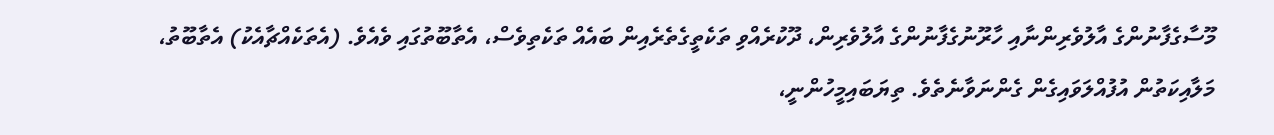މޫސާގެފާނުންގެ އާލުވެރިންނާއި ހާރޫނުގެފާނުންގެ އާލުވެރިން، ދޫކުރެއްވި ތަކެތީގެތެރެއިން ބައެއް ތަކެތިވެސް، އެތާބޫތުގައި ވެއެވެ. (އެތަކެއްޗާއެކު) އެތާބޫތު، މަލާއިކަތުން އުފުއްލަވައިގެން ގެންނަވާނެތެވެ. ތިޔަބައިމީހުންނީ،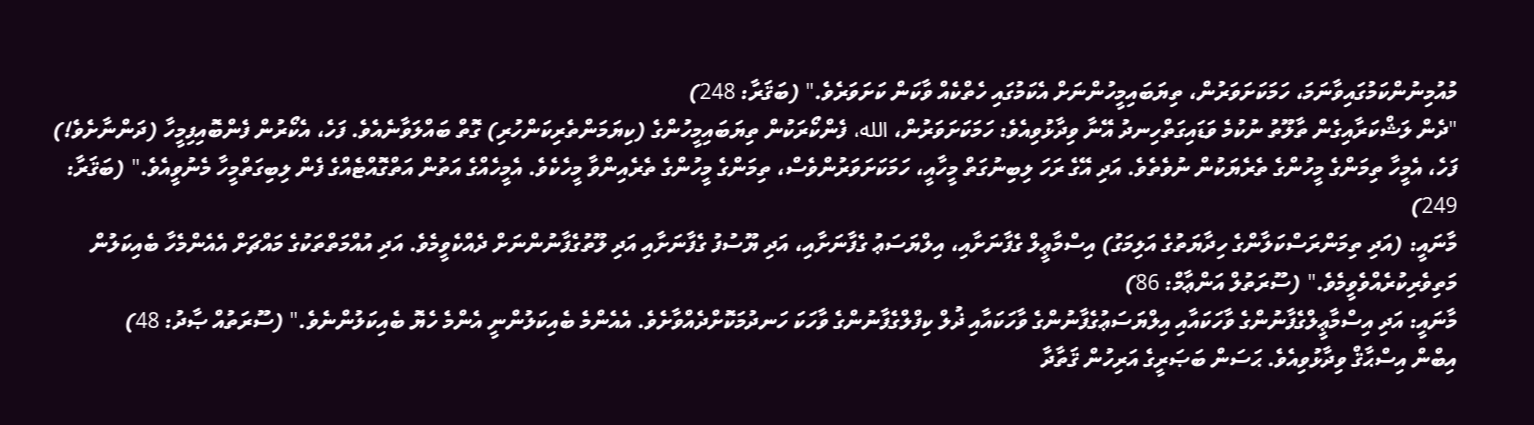މުއުމިނުންކަމުގައިވާނަމަ، ހަމަކަށަވަރުން، ތިޔަބައިމީހުންނަށް އެކަމުގައި ހެތްކެއް ވާކަން ކަށަވަރެވެ." (ބަޤަރާ: 248)
"ދެން ލަޝްކަރާއިގެން ތާލޫތު ނުކުމެ ވަޑައިގަތްހިނދު އޭނާ ވިދާޅުވިއެވެ: ހަމަކަށަވަރުން، الله، ފެންކޯރަކުން ތިޔަބައިމީހުންގެ (ކިޔަމަންތެރިކަންހުރި) ގޮތް ބައްލަވާނެއެވެ. ފަހެ، އެކޯރުން ފެންބޮއިފިމީހާ (ދަންނާށެވެ!) ފަހެ، އެމީހާ ތިމަންގެ މީހުންގެ ތެރެޔަކުން ނުވެތެވެ. އަދި އޭގެ ރަހަ ލިބިނުގަތް މީހާއީ، ހަމަކަށަވަރުންވެސް، ތިމަންގެ މީހުންގެ ތެރެއިންވާ މީހެކެވެ. އެމީހެއްގެ އަތުން އަތްގޮއްޓެއްގެ ފެން ލިބިގަތްމީހާ މެނުވީއެވެ." (ބަޤަރާ: 249)
މާނައީ: (އަދި ތިމަންރަސްކަލާންގެ ހިދާޔަތުގެ އަލިމަގު) އިސްމާޢީލް ގެފާނަށާއި، އިލްޔަސަޢު ގެފާނަށާއި، އަދި ޔޫސުފު ގެފާނަށާއި އަދި ލޫތުގެފާނުންނަށް ދެއްކެވީމެވެ. އަދި އުއްމަތްތަކުގެ މައްޗަށް އެއެންމެހާ ބެއިކަލުން މަތިވެރިކުރެއްވެވީމެވެ." (ސޫރަތުލް އަންޢާމް: 86)
މާނައީ: އަދި އިސްމާޢީލްގެފާނުންގެ ވާހަކައާއި އިލްޔަސަޢުގެފާނުންގެ ވާހަކައާއި ޛުލް ކިފްލްގެފާނުންގެ ވާހަކަ ހަނދުމަކޮށްދެއްވާށެވެ. އެއެންމެ ބެއިކަލުންނީ އެންމެ ހެޔޮ ބެއިކަލުންނެވެ." (ސޫރަތުއް ޞާދު: 48)
އިބްން އިސްޙާޤް ވިދާޅުވިއެވެ. ޙަސަން ބަޞަރީގެ އަރިހުން ޤަތާދާ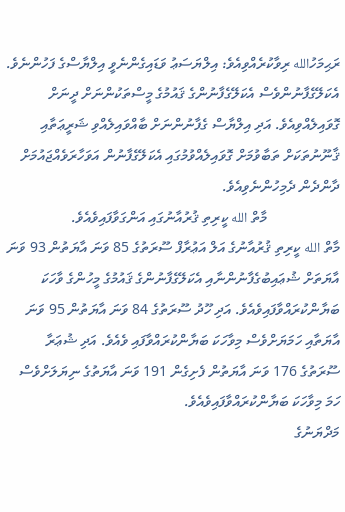ރަޙިމަހުالله ރިވާކުރެއްވިއެވެ: އިލްޔަސަޢު ވަޑައިގެންނެވީ އިލްޔާސްގެ ފަހުންނެވެ. އެކަލޭގެފާނުންވެސް އެކަލޭގެފާނުންގެ ޤައުމުގެ މީސްތަކުންނަށް ދީނަށް ގޮވައިލެއްވިއެވެ. އަދި އިލްޔާސް ގެފާނުންނަށް ބާއްވައިލެއްވި ޝަރީޢަތާއި ޤާނޫނުތަކަށް ތަބާވުމަށް ގޮވައިލެއްވުމުގައި އެކަލޭގެފާނުން އަވަހާރަވެއްޖައުމަށް ދާންދެން ދެމިހުންނެވިއެވެ.
                    މާތް الله ކީރިތި ޤުރުއާނުގައި އަންގަވާފައިވެއެވެ.
މާތް الله ކީރިތި ޤުރުއާނުގެ އަލް އަޢުރާފް ސޫރަތުގެ 85 ވަނަ އާޔަތުން 93 ވަނަ އާޔަތަށް ޝުޢައިބުގެފާނުންނާއި އެކަލޭގެފާނުންގެ ޤައުމުގެ މީހުންގެ ވާހަކަ ބަޔާންކުރައްވާފައިވެއެވެ. އަދި ހޫދު ސޫރަތުގެ 84 ވަނަ އާޔަތުން 95 ވަނަ އާޔަތާއި ހަމަޔަށްވެސް މިވާހަކަ ބަޔާންކުރައްވާފައި ވެއެވެ. އަދި ޝުޢަރާ ސޫރަތުގެ 176 ވަނަ އާޔަތުން ފެށިގެން 191 ވަނަ އާޔަތުގެ ނިޔަލަށްވެސް ހަމަ މިވާހަކަ ބަޔާންކުރައްވާފައިވެއެވެ.
މަދްޔަނުގެ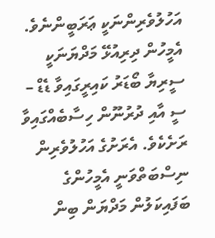އަހުލުވެރިންނަކީ ޢަރަބީންނެވެ. އެމީހުން ދިރިއުޅޭ މަދްޔަނަކީ ސީރިޔާ ބޯޑަރު ކައިރީގައިވާ ޑެޑް – ސީ އާއި ދުރުނޫން ހިސާބެއްގައިވާ ރަށެކެވެ. އެރަށުގެ އަހުލުވެރިން ނިސްބަތްވަނީ އެމީހުންގެ ބަފައިކަލުން މަދްޔަން ބިން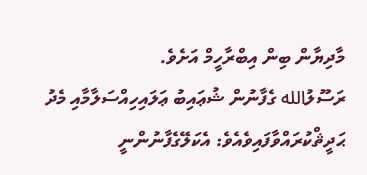މާދިޔާން ބިން އިބްރާހީމް އަށެވެ.
ރަސޫލުالله ގެފާނުން ޝުޢައިބު ޢަލައިހިއްސަލާމާއި މެދު ޙަދީޘްކުރައްވާފައިވެއެވެ: އެކަލޭގެފާނުންނީ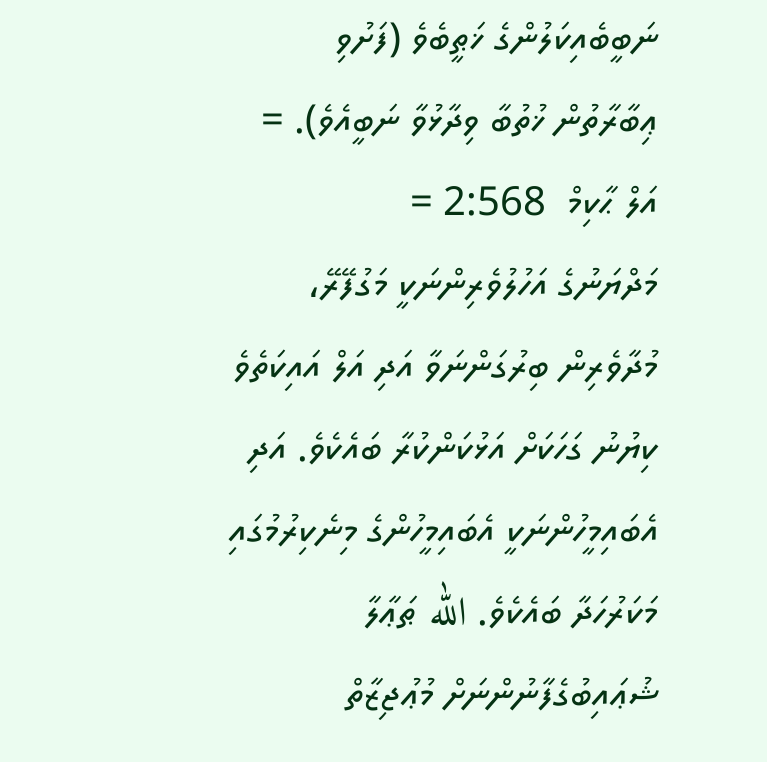ނަބީބެއިކަލުންގެ ޚަޠީބެވެ (ފަށުވި ޢިބާރާތުން ޚުތުބާ ވިދާޅުވާ ނަބީއެވެ). = އަލް ޙާކިމް  2:568 =
މަދްޔަނުގެ އަހުލުވެރިންނަކީ މަގުފޭރޭ، މުދާވެރިން ބިރުގަންނަވާ އަދި އަލް އައިކަތެވެ ކިޔުނު ގަހަކަށް އަޅުކަންކުރާ ބައެކެވެ. އަދި އެބައިމީހުންނަކީ އެބައިމީހުންގެ މިނެކިރުމުގައި މަކަރުހަދާ ބައެކެވެ. الله ޠަޢާލާ ޝުޢައިބުގެފާނުންނަށް މުޢުޖިޒާތް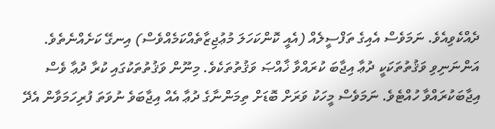ދެއްކެވިއެވެ. ނަމަވެސް އެއިގެ ތަފްސީލެއް (އެއީ ކޮންކަހަލަ މުޢުޖިޒާތެއްކަމެއްވެސް) އިނގޭ ކަށެއްނެތެވެ.
އަންނަނިވި ވަޤުތުތަކަކީ ދުޢާ އިޖާބަ ކުރައްވާ ޚާއްޞަ ވަޤުތުތަކެވެ. މިނޫން ވަޤުތުތަކުގައި ކުރާ ދުޢާ ވެސް އިޖާބަކުރައްވާ ހުއްޓެވެ. ނަމަވެސް މީހަކު ވަރަށް ބޮޑަށް ތިމަންނާގެ ދުޢާ އެއް އިޖާބަވެ ނުވަތަ ފުރިހަމަވާން އެދޭ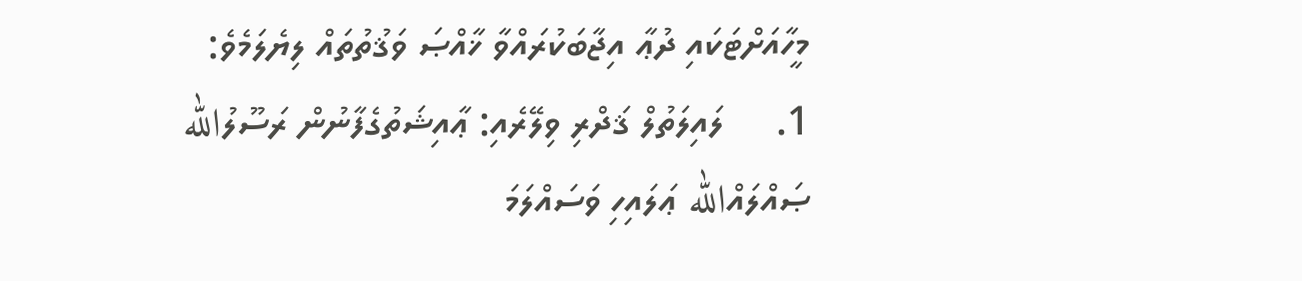މީހާއަށްޓަކައި ދުޢާ އިޖާބަކުރައްވާ ޚާއްޞަ ވަޤުތުތައް ލިޔެލަމެވެ:
1.     ލައިލަތުލް ޤަދްރި ވިލޭރެއި: ޢާއިޝަތުގެފާނުން ރަސޫލުالله ޞައްލައްالله ޢަލައިހި ވަސައްލަމަ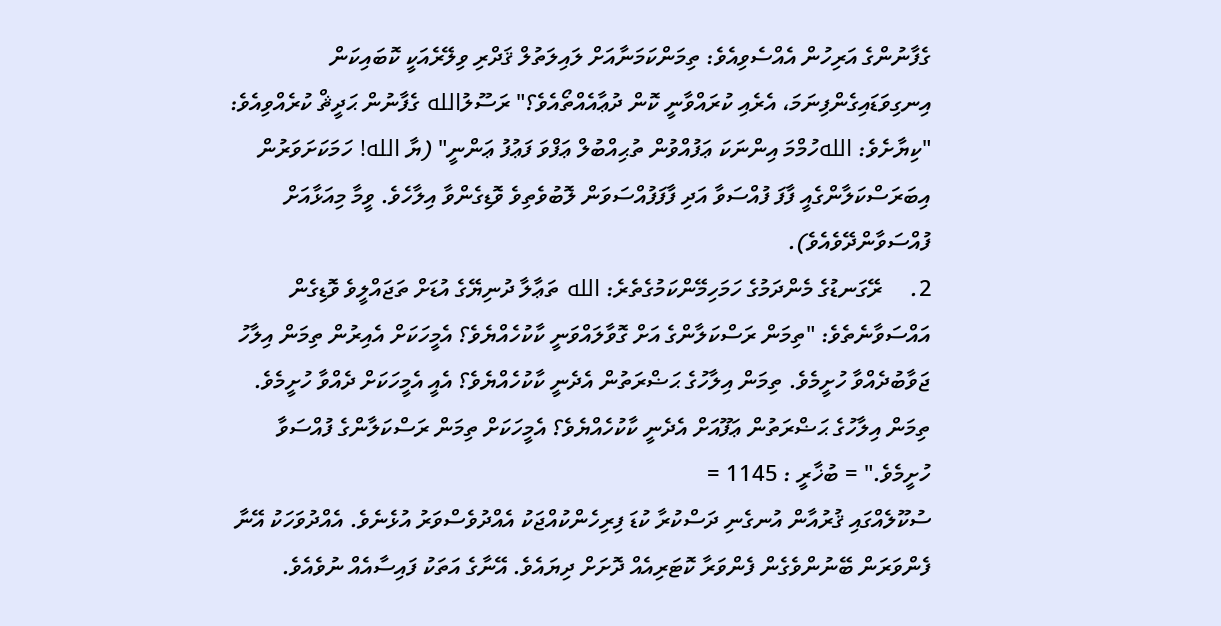ގެފާނުންގެ އަރިހުން އެއްސެވިއެވެ: ތިމަންކަމަނާއަށް ލައިލަތުލް ޤަދްރި ވިލޭރެއަކީ ކޮބައިކަން އިނގިވަޑައިގެންފިނަމަ، އެރެއި ކުރައްވާނީ ކޮން ދުޢާއެއްތޯއެވެ؟" ރަސޫލުالله ގެފާނުން ޙަދީޘް ކުރެއްވިއެވެ: "ކިޔާށެވެ: اللهހުމްމަ އިންނަކަ ޢަފުއްވުން ތުޙިއްބުލް ޢަފްވަ ފަޢުފު ޢަންނީ" (ޔާ الله! ހަމަކަށަވަރުން އިބަރަސްކަލާންގެއީ ފާފަ ފުއްސަވާ އަދި ފާފަފުއްސަވަން ލޮބުވެތިވެ ވޮޑިގެންވާ އިލާހެވެ. ވީމާ މިއަޅާއަށް ފުއްސަވާންދޭވެއެވެ).
2.     ރޭގަނޑުގެ މެންދަމުގެ ހަމަހިމޭންކަމުގެތެރެ: الله ތަޢާލާ ދުނިޔޭގެ އުޑަށް ތަޖައްލީވެ ވޮޑިގެން އައްސަވާނެތެވެ: "ތިމަން ރަސްކަލާންގެ އަށް ގޮވާލައްވަނީ ކާކުހެއްޔެވެ؟ އެމީހަކަށް އެއިރުން ތިމަން އިލާހު ޖަވާބުދެއްވާ ހުށީމެވެ. ތިމަން އިލާހުގެ ޙަޟްރަތުން އެދެނީ ކާކުހެއްޔެވެ؟ އެއީ އެމީހަކަށް ދެއްވާ ހުށީމެވެ. ތިމަން އިލާހުގެ ޙަޟްރަތުން ޢަފޫއަށް އެދެނީ ކާކުހެއްޔެވެ؟ އެމީހަކަށް ތިމަން ރަސްކަލާންގެ ފުއްސަވާ ހުށީމެވެ." = ބުޚާރީ : 1145 =
ސުކޫލެއްގައި ޤުރުއާން އުނގެނި ދަސްކުރާ ކުޑަ ފިރިހެންކުއްޖަކު އެއްދުވެސްވަރު އުޅެނެވެ. އެއްދުވަހަކު އޭނާ ފެންވަރަން ބޭނުންވެގެން ފެންވަރާ ކޮޓަރިއެއް ދޮށަށް ދިޔައެވެ. އޭނާގެ އަތަކު ފައިސާއެއް ނުވެއެވެ.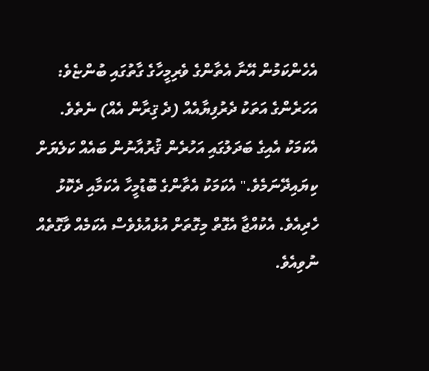އެހެންކަމުން އޭނާ އެތާންގެ ވެރިމީހާގެ ގާތުގައި ބުންޏެވެ: އަހަރެންގެ އަތަކު ދެރުފިޔާއެއް (ދެ ޤިރާން އެއް) ނެތެވެ. އެކަމަކު އެއިގެ ބަދަލުގައި އަހުރެން ޤުރުއާނުން ބައެއް ކަލެޔަށް ކިޔައިދޭނަމެވެ." އެކަމަކު އެތާންގެ ބޮޑުމީހާ އެކަމާއި ދެކޮޅު ހެދިއެވެ. އެކުއްޖާ އެގޮތް މިގޮތަށް އުޅެއުޅެވެސް އެކަމެއް ވާގޮތެއް ނުވިއެވެ.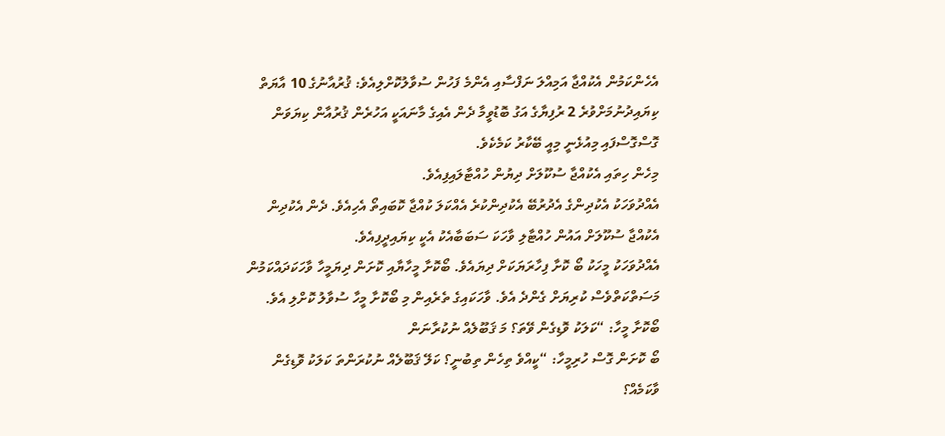އެހެންކަމުން އެކުއްޖާ އަމިއްލަ ނަފްސާއި އެންމެ ފަހުން ސުވާލުކޮށްލިއެވެ: ޤުރުއާނުގެ 10 އާޔަތް ކިޔައިދުނުމަށްވުރެ 2 ރުފިޔާގެ އަގު ބޮޑުވީމާ ދެން އެއިގެ މާނައަކީ އަހުރެން ޤުރުއާން ކިޔަވަން ގޮސްގޮސްފައި މިއުޅެނީ މިއީ ބޭކާރު ކަމެކެވެ.
މިހެން ހިތައި އެކުއްޖާ ސުކޫލަށް ދިޔުން ހުއްޓާލައިފިއެވެ.
އެއްދުވަހަކު އެކުދިންގެ އެދުރުބޭ އެކުދިންކުރެ އެއްކަލަ ކުއްޖާ ކޮބައިތޯ އެހިއެވެ. ދެން އެކުދިން އެކުއްޖާ ސުކޫލަށް އައުން ހުއްޓާލި ވާހަކަ ސަބަބާއެކު އެކީ ކިޔައިދީފިއެވެ.
އެއްދުވަހަކު މީހަކު ބޯ ކޮށާ ފިހާރަޔަކަށް ދިޔައެވެ. ބޯކޮށާ މީހާޔާއި ކޮށަން ދިޔަމީހާ ވާހަކަދައްކަމުން މަސަތްކަތްވެސް ކުރިޔަށް ގެންދެ އެވެ. ވާހަކައިގެ ތެރެއިން މި ބޯކޮށާ މީހާ ސުވާލު ކޮށްލި އެވެ.
ބޯކޮށާ މީހާ: “ކަލަކު ވޮޑިގެން ވޭތަ؟ މަ ޤަބޫލެއް ނުކުރާނަން
ބޯ ކޮށަން ގޮސް ހުރިމީހާ: “ކީއްވެ ތިހެން ތިބުނީ؟ ކަލޭ ޤަބޫލެއް ނުކުރަންތަ ކަލަކު ވޮޑިގެން ވާކަމެއް؟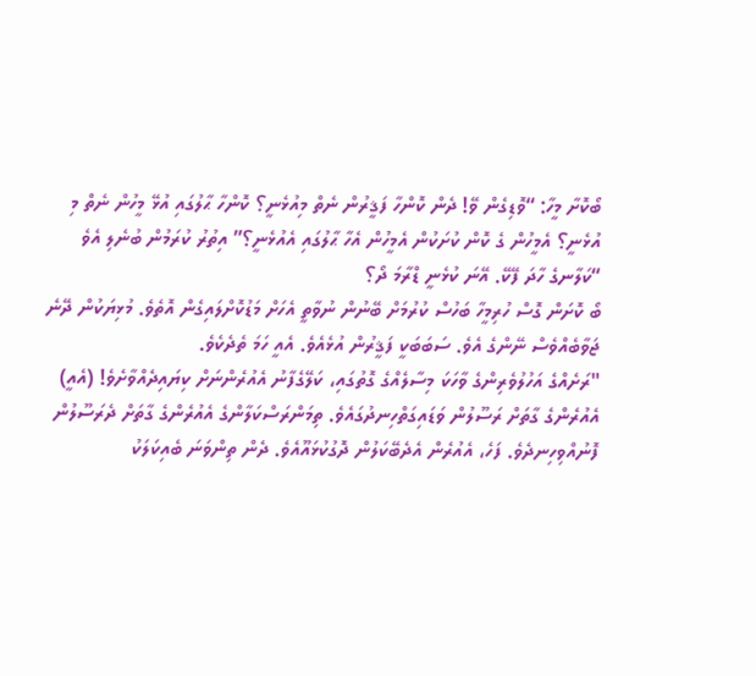ބޯކޮށާ މީހާ: “ވޮޑިގެން ވޭ! ދެން ކޮންހާ ފަޤީރުން ނެތް މިއުޅެނީ؟ ކޮންހާ ޙާލުގައި އުޅޭ މީހުން ނެތް މި އުޅެނީ؟ އެމީހުން ގެ ކޮން ކުށަކުން އެމީހުން އެހާ ޙާލުގައި އެއުޅެނީ؟” އިތުރު ކުރަމުން ބުނެލި އެވެ “ކަލާނގެ ހާދަ ފޭކޭ. އޭނަ ކުޅެނީ ޑްރާމަ ދޯ؟
ބޯ ކޮށަން ގޮސް ހުރިމީހާ ބަހުސް ކުރުމަށް ބޭނުން ނުވާތީ އެހަށް މަޑުކޮށްލައިގެން އޮތެވެ. މުޅިޔަކުން ދޭނެ ޖަވާބެއްވެސް ނޭންގެ އެވެ. ސަބަބަކީ ފަޤީރުން އުޅެއެވެ. އެއީ ހަމަ ތެދެކެވެ.
"ރަށެއްގެ އަހުލުވެރިންގެ ވާހަކަ މިސާލެއްގެ ގޮތުގައި، ކަލޭގެފާނު އެއުރެންނަށް ކިޔައިދެއްވާށެވެ! (އެއީ) އެއުރެންގެ ގާތަށް ރަސޫލުން ވަޑައިގަތްހިނދުގައެވެ. ތިމަންރަސްކަލާންގެ އެއުރެންގެ ގާތަށް ދެރަސޫލުން ފޮނުއްވިހިނދެވެ. ފަހެ، އެއުރެން އެދެބޭކަލުން ދޮގުކުޅައޫއެވެ. ދެން ތިންވަނަ ބެއިކަލަކު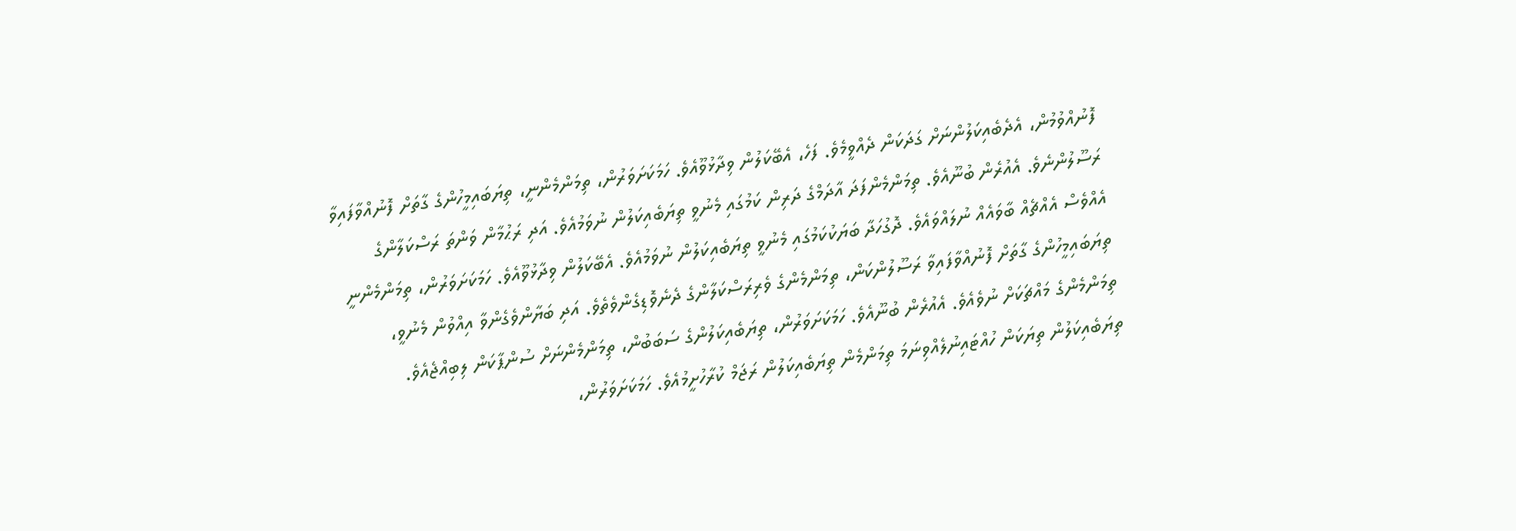ފޮނުއްވުމުން، އެދެބެއިކަލުންނަށް ގަދަކަން ދެއްވީމެވެ. ފަހެ، އެބޭކަލުން ވިދާޅުވޫއެވެ. ހަމަކަށަވަރުން، ތިމަންމެންނީ، ތިޔަބައިމީހުންގެ ގާތަށް ފޮނުއްވާފައިވާ ރަސޫލުންނެވެ. އެއުރެން ބުނޫއެވެ. ތިމަންމެންފަދަ އާދަމްގެ ދަރިން ކަމުގައި މެނުވީ ތިޔަބެއިކަލުން ނުވަމުއެވެ. އަދި ރަޙުމާން ވަންތަ ރަސްކަލާންގެ އެއްވެސް އެއްޗެއް ބާވައެއް ނުލައްވައެވެ. ދޮގުހަދާ ބަޔަކުކަމުގައި މެނުވީ ތިޔަބެއިކަލުން ނުވަމުއެވެ. އެބޭކަލުން ވިދާޅުވޫއެވެ. ހަމަކަށަވަރުން، ތިމަންމެންނީ ތިޔަބައިމީހުންގެ ގާތަށް ފޮނުއްވާފައިވާ ރަސޫލުންކަން، ތިމަންމެންގެ ވެރިރަސްކަލާންގެ ދެނެވޮޑިގެންވެތެވެ. އަދި ބަޔާންވެގެންވާ އިއްވުން މެނުވީ، ތިމަންމެންގެ މައްޗަކަށް ނުވެއެވެ. އެއުރެން ބުނޫއެވެ. ހަމަކަށަވަރުން، ތިޔަބެއިކަލުންގެ ސަބަބުން، ތިމަންމެންނަށް ސުންޕާކަން ލިބިއްޖެއެވެ. ތިޔަބެއިކަލުން ތިޔަކަން ހުއްޓައިނުލެއްވިނަމަ ތިމަންމެން ތިޔަބެއިކަލުން ރަޖަމް ކުރާހުށީމުއެވެ. ހަމަކަށަވަރުން،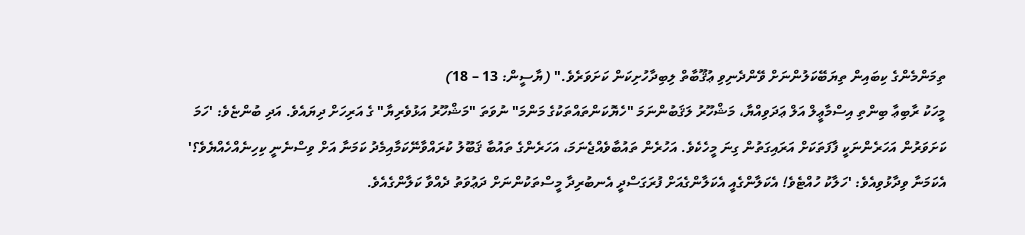ތިމަންމެންގެ ކިބައިން ތިޔަބޭކަލުންނަށް ވޭންދެނިވި ޢުޤޫބާތް ލިބިދާހުށިކަން ކަށަވަރެވެ." (ޔާސީން: 13 – 18)
މީހަކު ރާބިޢާ ބިންތި އިސްމާޢީލް އަލް ޢަދަވިއްޔާ، މަޝްހޫރު ލަޤަބުންނަމަ "ހެޔޮކަންތައްތަކުގެ މަންމަ" ނުވަތަ "މަޝްހޫރު އަޅުވެރިޔާ" ގެ އަރިހަށް ދިޔައެވެ. އަދި ބުންޏެވެ: 'ހަމަ ކަށަވަރުން އަހަރެންނަކީ ފާފަތަކަށް އަރައިގަތުން ގިނަ މީހެކެވެ. އަހުރެން ތައުބާވެއްޖެނަމަ، އަހަރެންގެ ތައުބާ ޤަބޫލު ކުރައްވާނޭކަމާއިމެދު ކަމަނާ އަށް ވިސްނެނީ ކިހިނެއްހެއްޔެވެ؟'
އެކަމަނާ ވިދާޅުވިއެވެ: 'ހަލާކު ހުއްޓެވެ! އެކަލާންގެއީ އެކަލާންގެއަށް ފުރަގަސްދީ އެނބުރިދާ މީސްތަކުންނަށް ދަޢުވަތު ދެއްވާ ކަލާންގެއެވެ.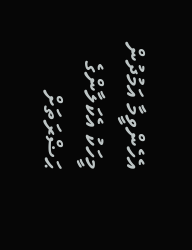އެހެންވީމާ އަމުދުން މީހަކު އެކަލާންގެ ޙަޟްރަތަށް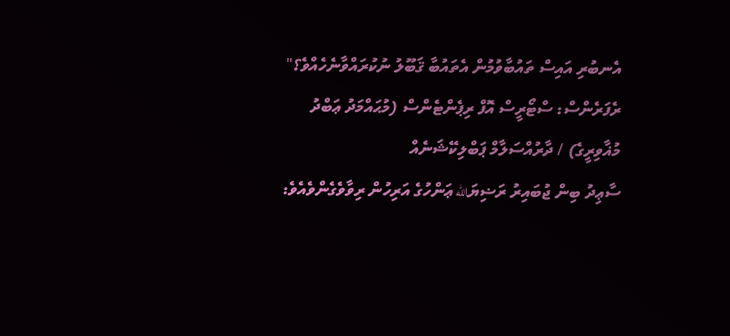އެނބުރި އައިސް ތައުބާވުމުން އެތައުބާ ޤަބޫލު ނުކުރައްވާނެހެއްވެ؟"
ރެފަރެންސް: ސްޓޯރީސް އޮފް ރިޕެންޓެންސް (މުޙައްމަދު ޢަބްދު މުޣާވިރީގެ) / ދާރުއްސަލާމް ޕަބްލިކޭޝަނެއް
ސާޢިދު ބިން ޖުބައިރު ރަޟިޔަالله ޢަންހުގެ އަރިހުން ރިވާވެގެންވެއެވެ: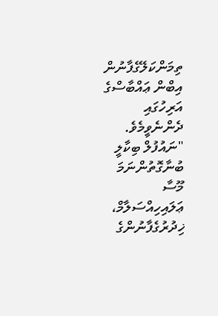ތިމަންކަލޭގެފާނުން އިބްން ޢައްބާސްގެ އަރިހުގައި ދެންނެވީމެވެ. "ނައުފުލް ބިކާލީ ބުނާގޮތުންނަމަ މޫސާ ޢަލައިހިއްސަލާމް، ޚިދުރުގެފާނުންގެ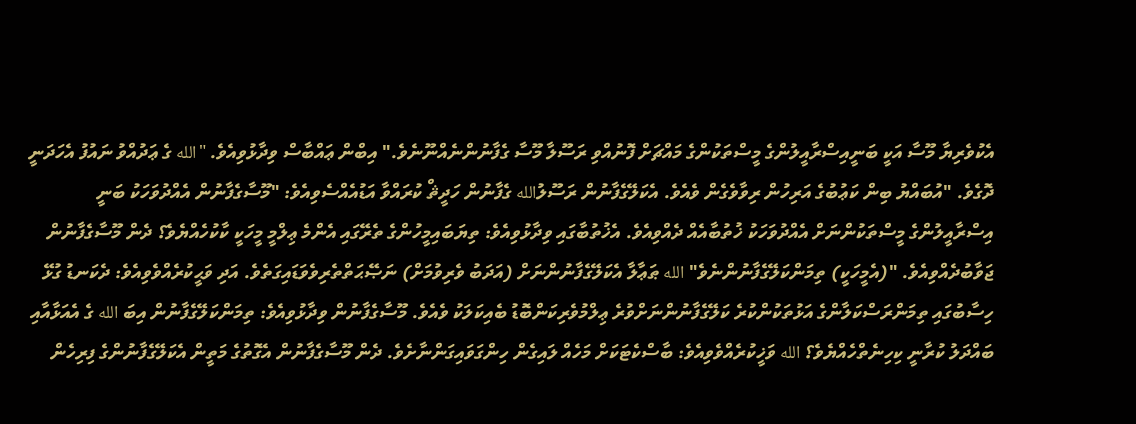އެކުވެރިޔާ މޫސާ އަކީ ބަނީއިސްރާއީލުންގެ މީސްތަކުންގެ މައްޗަށް ފޮނުއްވި ރަސޫލާ މޫސާ ގެފާނުންނެއްނޫނެވެ." އިބްން ޢައްބާސް ވިދާޅުވިއެވެ. "الله ގެ ޢަދުއްވު ނައުފު އެހަދަނީ ދޮގެވެ. "އުބައްޔު ބިން ކަޢުބުގެ އަރިހުން ރިވާވެގެން ވެއެވެ. އެކަލޭގެފާނުން ރަސޫލުالله ގެފާނުން ހަދީޘް ކުރައްވާ އަޑުއެއްސެވިއެވެ: "މޫސާގެފާނުން އެއްދުވަހަކު ބަނީ އިސްރާއީލުންގެ މީސްތަކުންނަށް އެއްދުވަހަކު ޚުތުބާއެއް ދެއްވިއެވެ. އެޚުތުބާގައި ވިދާޅުވިއެވެ: ތިޔަބައިމީހުންގެ ތެރޭގައި އެންމެ ޢިލްމީ މީހަކީ ކާކުހެއްޔެވެ؟ ދެން މޫސާގެފާނުން ޖަވާބުދެއްވިއެވެ. "(އެމީހަކީ) ތިމަންކަލޭގެފާނުންނެވެ" الله ޠަޢާލާ އެކަލޭގެފާނުންނަށް (އަދަބު ވެރިވުމަށް) ނަޞޭޙަތްތެރިވެވަޑައިގަތެވެ. އަދި ވަޙީކުރެއްވެވިއެވެ: ދެކަނޑު ގުޅޭ ހިސާބުގައި ތިމަންރަސްކަލާންގެ އަޅުތަކުންކުރެ ކަލޭގެފާނުންނަށްވުރެ ޢިލްމުވެރިކަންބޮޑު ބެއިކަލަކު ވެއެވެ. މޫސާގެފާނުން ވިދާޅުވިއެވެ: ތިމަންކަލޭގެފާނުން އިބަ الله ގެ އެއަޅާއާއި ބައްދަލު ކުރާނީ ކިހިނެތްހެއްޔެވެ؟ الله ވަޚީކުރެއްވެވިއެވެ: ބާސްކެޓަކަށް މަހެއް ލައިގެން ހިންގަވައިގަންނާށެވެ. ދެން މޫސާގެފާނުން އެގޮތުގެ މަތީން އެކަލޭގެފާނުންގެ ފިރިހެން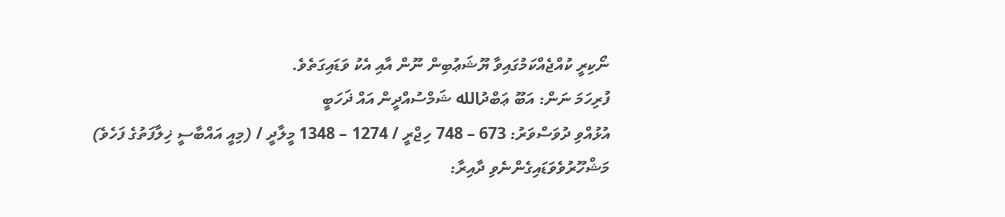ނޯކިރީ ކުއްޖެއްކަމުގައިވާ ޔޫޝަޢުބިން ނޫން އާއި އެކު ވަޑައިގަތެވެ.
ފުރިހަމަ ނަން: އަބޫ ޢަބްދުالله ޝަމްސުއްދީން އައް ޛަހަބީ
އުޅުއްވި ދުވަސްވަރު: 673 – 748 ހިޖްރީ / 1274 – 1348 މީލާދީ / (މިއީ އައްބާސީ ޚިލާފަތުގެ ފަހެވެ)
މަޝްހޫރުވެވަޑައިގެންނެވި ދާއިރާ: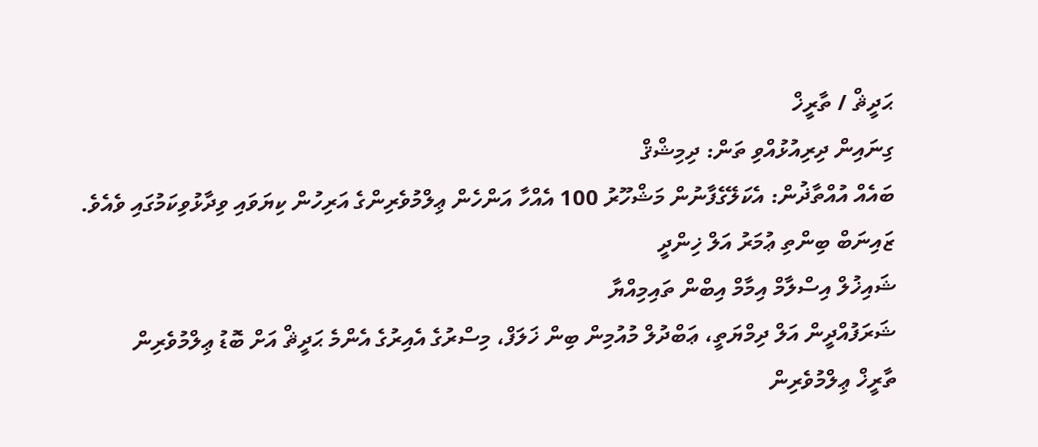ޙަދީޘް / ތާރީޚް
ގިނައިން ދިރިއުޅުއްވި ތަން: ދިމިޝްޤް
ބައެއް އުއްތާޛުން: އެކަލޭގެފާނުން މަޝްހޫރު 100 އެއްހާ އަންހެން ޢިލްމުވެރިންގެ އަރިހުން ކިޔަވައި ވިދާޅުވިކަމުގައި ވެއެވެ.
ޒައިނަބް ބިންތި ޢުމަރު އަލް ޚިންދީ
ޝައިޚުލް އިސްލާމް އިމާމް އިބްން ތައިމިއްޔާ
ޝަރަފުއްދީން އަލް ދިމްޔަތީ، ޢަބްދުލް މުއުމިން ބިން ޚަލަފް، މިސްރުގެ އެއިރުގެ އެންމެ ޙަދީޘް އަށް ބޮޑު ޢިލްމުވެރިން
ތާރީޚް ޢިލްމުވެރިން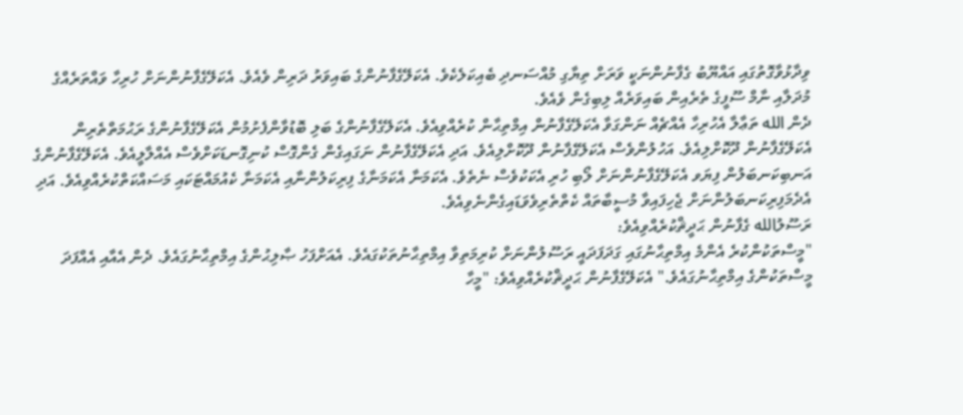ވިދާޅުވާގޮތުގައި އައްޔޫބު ގެފާނުންނަކީ ވަރަށް ތިޔާގި މުއްސަނދި ބެއިކަލެކެވެ. އެކަލޭގެފާނުންގެ ބައިވަރު ދަރިން ވެއެވެ. އެކަލޭގެފާނުންނަށް ހުރިހާ ވައްތަރެއްގެ މުދަލާއި ނާމް ސޫފީގެ ތެރެއިން ބައިވަރެއް ލިބިގެން ވެއެވެ.
ދެން الله ތަޢާލާ އެހުރިހާ އެއްޗެއް ނަންގަވާ އެކަލޭގެފާނުން އިމްތިޙާން ކުރެއްވިއެވެ. އެކަލޭގެފާނުންގެ ބަލި ބޮޑުވާންފެށުމުން އެކަލޭގެފާނުންގެ ރަޙުމަތްތެރިން އެކަލޭގެފާނުން ދޫކޮށްލިއެވެ. އަހުލުންވެސް އެކަލޭގެފާނުން ދޫކޮށްލިއެވެ. އަދި އެކަލޭގެފާނުން ނަގައިގެން ގެންގޮސް ކުނިގޮނޑަކަށްވެސް އެއްލާލީއެވެ. އެކަލޭގެފާނުންގެ އަނބިކަނބަލުން ފިޔަވ އެކަލޭގެފާނުންނަށް ލޯބި ހުރި އެކަކުވެސް ނެތެވެ. އެކަމަނާ އެކަމަނާގެ ފިރިކަލުންނާއި އެކަމަނާ ކެއުމައްޓަކައި މަސައްކަތްކުރެއްވިއެވެ. އަދި އެދެމަފިރިކަނބަލުންނަށް ޖެހިފައިވާ މުސީބާތައް ކެތްތެރިވެވަޑައިގެންނެވިއެވެ.
ރަސޫލުالله ގެފާނުން ޙަދީޘްކުރެއްވިއެވެ:
"މީސްތަކުންކުރެ އެންމެ އިމްތިޙާނުގައި ގަދަފަދައީ ރަސޫލުންނަށް ކުރިމަތިވާ އިމްތިޙާނުތަކުގައެވެ. އެއަށްފަހު ޞާލިޙުންގެ އިމްތިޙާނުގައެވެ. ދެން އެއާއި އެއްފަދަ މީސްތަކުންގެ އިމްތިޙާނުގައެވެ." އެކަލޭގެފާނުން ޙަދީޘްކުރެއްވިއެވެ: "މީހާ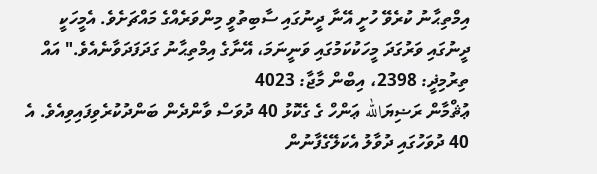އިމްތިޙާނު ކުރެވޭ ހުށީ އޭނާ ދީނުގައި ސާބިތުވީ މިންވަރެއްގެ މައްޗަށެވެ. އެމީހަކީ ދީނުގައި ވަރުގަދަ މީހަކުކަމުގައި ވަނީނަމަ، އޭނާގެ އިމްތިޙާނު ގަދަފަދަވާނެއެވެ." އައް ތިރުމިޛީ: 2398، އިބްން މާޖާ: 4023
ޢުޘްމާން ރަޟިޔަالله ޢަންހް ގެ ގެކޮޅު 40 ދުވަސް ވާންދެން ބަންދުކުރެވިފައިވިއެވެ. އެ 40 ދުވަހުގައި ދުވާލު އެކަލޭގެފާނުން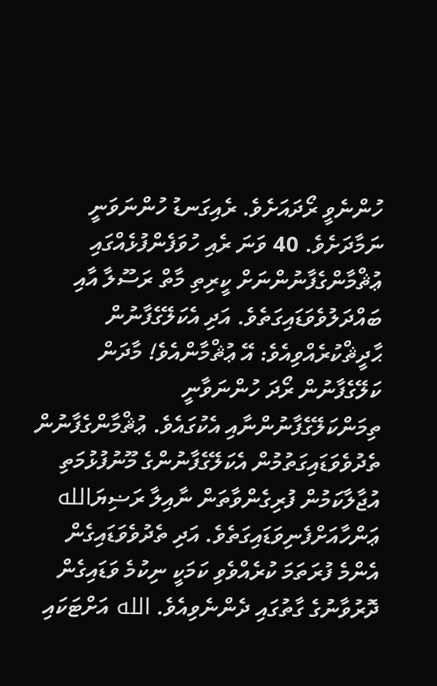ހުންނެވީ ރޯދައަށެވެ. ރެއިގަނޑު ހުންނަވަނީ ނަމާދަށެވެ. 40 ވަނަ ރެއި ހުވަފެންފުޅެއްގައި ޢުޘްމާންގެފާނުންނަށް ކީރިތި މާތް ރަސޫލާ އާއި ބައްދަލުވެވަޑައިގަތެވެ. އަދި އެކަލޭގެފާނުން ޙާދީޘްކުރެއްވިއެވެ: އޭ ޢުޘްމާންއެވެ! މާދަން ކަލޭގެފާނުން ރޯދަ ހުންނަވާނީ ތިމަންކަލޭގެފާނުންނާއި އެކުގައެވެ. ޢުޘްމާންގެފާނުން ތެދުވެވަޑައިގަތުމުން އެކަލޭގެފާނުންގެ މޫނުފުޅުމަތި އުޖާލާކަމުން ފުރިގެންވާތަން ނާއިލާ ރަޟިޔަالله ޢަންހާއަށްފެނިވަޑައިގަތެވެ. އަދި ތެދުވެވަޑައިގެން އެންމެ ފުރަތަމަ ކުރެއްވެވި ކަމަކީ ނިކުމެ ވަޑައިގެން ދޮރުވާނުގެ ގާތުގައި ދެންނެވިއެވެ. الله އަށްޓަކައި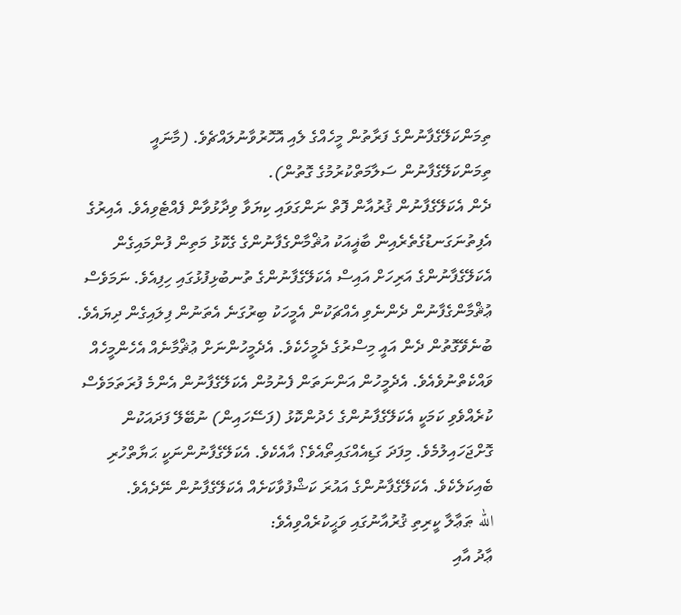ތިމަންކަލޭގެފާނުންގެ ފަރާތުން މީހެއްގެ ލެއި އޮހޮރުވާނުލައްޗެވެ. (މާނައީ ތިމަންކަލޭގެފާނުން ސަލާމަތްކުރުމުގެ ގޮތުން).
ދެން އެކަލޭގެފާނުން ޤުރުއާން ފޮތް ނަންގަވައި ކިޔަވާ ވިދާޅުވާން ފެއްޓެވިއެވެ. އެއިރުގެ އެފިތުނަގަނޑުގެތެރެއިން ބާޣީއަކު އުޘްމާންގެފާނުންގެ ގެކޮޅު މަތިން ފުންމައިގެން އެކަލޭގެފާނުންގެ އަރިހަށް އައިސް އެކަލޭގެފާނުންގެ ތުނބުޅިފުޅުގައި ހިފިއެވެ. ނަމަވެސް ޢުޘްމާންގެފާނުން ދެންނެވި އެއްޗަކުން އެމީހަކު ބިރުގަނެ އެތަނުން ފިލައިގެން ދިޔައެވެ. ބުނެވޭގޮތުން ދެން އައީ މިސްރުގެ ދެމީހެކެވެ. އެދެމީހުންނަށް ޢުޘްމާނެއް އެހެންމީހެއް ވައްކެތްނުވެއެވެ. އެދެމީހުން އަންނަތަން ފެނުމުން އެކަލޭގެފާނުން އެންމެ ފުރަތަމަވެސް ކުރެއްވެވި ކަމަކީ އެކަލޭގެފާނުންގެ ހެދުންކޮޅު (ފަސޭހައިން) ނުބޭލޭ ފަދައަކުން ގޮށްޖަހައިލުމެވެ. މިފަދަ ގަޑިއެއްގައިތޯއެވެ؟ އާއެކެވެ. އެކަލޭގެފާނުންނަކީ ޙަޔާތްހުރި ބެއިކަލެކެވެ. އެކަލޭގެފާނުންގެ އައުރަ ކަޝްފުވާކަށެއް އެކަލޭގެފާނުން ނޭދެއެވެ.
الله ޠަޢާލާ ކީރިތި ޤުރުއާނުގައި ވަޙީކުރެއްވިއެވެ:
ޢާދު އާއި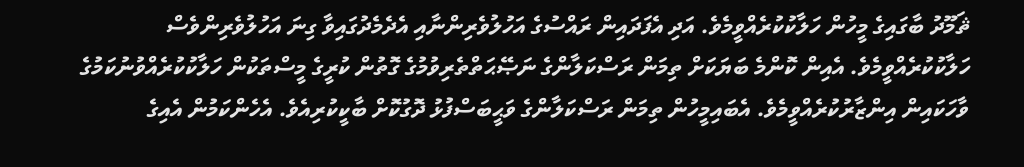ޘަމޫދު ބާގައިގެ މީހުން ހަލާކުކުރެއްވީމެވެ. އަދި އެފަދައިން ރައްސުގެ އަހުލުވެރިންނާއި އެދެމެދުގައިވާ ގިނަ އަހުލުވެރިންވެސް ހަލާކުކުރެއްވީމެވެ. އެއިން ކޮންމެ ބަޔަކަށް ތިމަން ރަސްކަލާންގެ ނަޞޭޙަތްތެރިވުމުގެ ގޮތުން ކުރީގެ މީސްތަކުން ހަލާކުކުރެއްވުނުކަމުގެ ވާހަކައިން އިންޒާރުކުރެއްވީމެވެ. އެބައިމީހުން ތިމަން ރަސްކަލާންގެ ވަޙީބަސްފުޅު ދޮގުކޮށް ބާކީކުރިއެވެ. އެހެންކަމުން އެއިގެ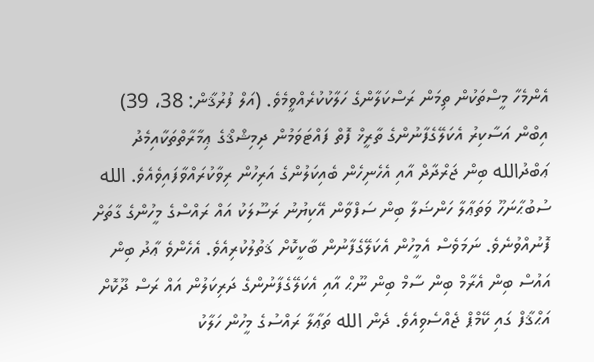އެންމެހާ މީސްތަކުން ތިމަން ރަސްކަލާންގެ ހަލާކުކުރެއްވީމެވެ. (އަލް ފުރުޤާން: 38، 39)
އިބްން އަސާކިރު އެކަލޭގެފާނުންގެ ތާރީޚް ފޮތް ފައްޓަވަމުން ދިމިޝްޤްގެ ޢިމާރާތްތަކާއިމެދު ޢަބްދުالله ބިން ޖަރްދާދް އާއި އެހެނިހެން ބެއިކަލުންގެ އަރިހުން ރިވާކުރައްވާފައިވެއެވެ. الله ސުބުޙާނަހޫ ވަތަޢާލާ ހަންޟަލާ ބިން ސަފްވާން އޭކިޔުނު ރަސޫލަކު އައް ރައްސްގެ މީހުންގެ ގާތަށް ފޮނުއްވުނެވެ. ނަމަވެސް އެމީހުން އެކަލޭގެފާނުން ބާކީކޮށް ޤަތުލުކުރިއެވެ. އެހެންވެ ޢާދު ބިން އައުސް ބިން އެރާމް ބިން ސާމް ބިން ނޫޙް އާއި އެކަލޭގެފާނުންގެ ދަރިކަލުން އައް ރަސް ދޫކޮށް އަޙްޤާފް ގައި ކޭމްޕް ޖެއްސެވިއެވެ. ދެން الله ތަޢާލާ ރައްސުގެ މީހުން ހަލާކު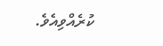ކުރެއްވިއެވެ.